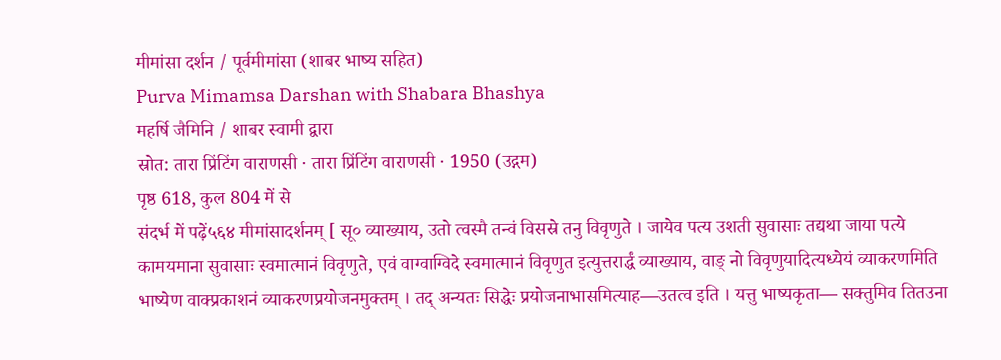मीमांसा दर्शन / पूर्वमीमांसा (शाबर भाष्य सहित)
Purva Mimamsa Darshan with Shabara Bhashya
महर्षि जैमिनि / शाबर स्वामी द्वारा
स्रोत: तारा प्रिंटिंग वाराणसी · तारा प्रिंटिंग वाराणसी · 1950 (उद्गम)
पृष्ठ 618, कुल 804 में से
संदर्भ में पढ़ें५६४ मीमांसादर्शनम् [ सू० व्याख्याय, उतो त्वस्मै तन्वं विसस्रे तनु विवृणुते । जायेव पत्य उशती सुवासाः तद्यथा जाया पत्ये कामयमाना सुवासाः स्वमात्मानं विवृणुते, एवं वाग्वाग्विदे स्वमात्मानं विवृणुत इत्युत्तरार्द्धं व्याख्याय, वाङ् नो विवृणुयादित्यध्येयं व्याकरणमिति भाष्येण वाक्प्रकाशनं व्याकरणप्रयोजनमुक्तम् । तद् अन्यतः सिद्धेः प्रयोजनाभासमित्याह—उतत्व इति । यत्तु भाष्यकृता— सक्तुमिव तितउना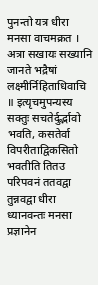पुनन्तो यत्र धीरा मनसा वाचमक्रत । अत्रा सखायः सख्यानि जानते भद्रैषां लक्ष्मीर्निहिताधिवाचि ॥ इत्यृचमुपन्यस्य सक्तुः सचतेर्दुर्द्भावो भवति, कसतेर्वा विपरीताद्विकसितो भवतीति तितउ परिपवनं ततवद्वा तुन्नवद्वा धीरा ध्यानवन्तः मनसा प्रज्ञानेन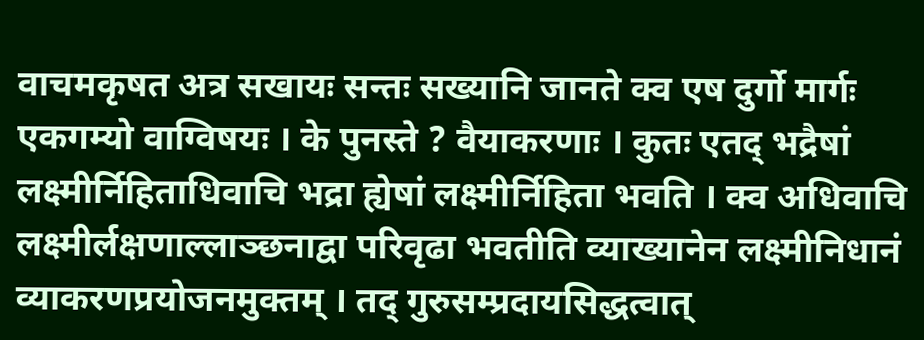वाचमकृषत अत्र सखायः सन्तः सख्यानि जानते क्व एष दुर्गो मार्गः एकगम्यो वाग्विषयः । के पुनस्ते ? वैयाकरणाः । कुतः एतद् भद्रैषां लक्ष्मीर्निहिताधिवाचि भद्रा ह्येषां लक्ष्मीर्निहिता भवति । क्व अधिवाचि लक्ष्मीर्लक्षणाल्लाञ्छनाद्वा परिवृढा भवतीति व्याख्यानेन लक्ष्मीनिधानं व्याकरणप्रयोजनमुक्तम् । तद् गुरुसम्प्रदायसिद्धत्वात्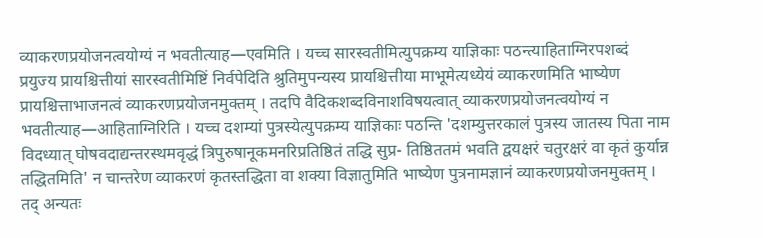व्याकरणप्रयोजनत्वयोग्यं न भवतीत्याह—एवमिति । यच्च सारस्वतीमित्युपक्रम्य याज्ञिकाः पठन्त्याहिताग्निरपशब्दं प्रयुज्य प्रायश्चित्तीयां सारस्वतीमिष्टिं निर्वपेदिति श्रुतिमुपन्यस्य प्रायश्चित्तीया माभूमेत्यध्येयं व्याकरणमिति भाष्येण प्रायश्चित्ताभाजनत्वं व्याकरणप्रयोजनमुक्तम् । तदपि वैदिकशब्दविनाशविषयत्वात् व्याकरणप्रयोजनत्वयोग्यं न भवतीत्याह—आहिताग्निरिति । यच्च दशम्यां पुत्रस्येत्युपक्रम्य याज्ञिकाः पठन्ति 'दशम्युत्तरकालं पुत्रस्य जातस्य पिता नाम विदध्यात् घोषवदाद्यन्तरस्थमवृद्धं त्रिपुरुषानूकमनरिप्रतिष्ठितं तद्धि सुप्र- तिष्ठिततमं भवति द्वयक्षरं चतुरक्षरं वा कृतं कुर्यान्न तद्धितमिति' न चान्तरेण व्याकरणं कृतस्तद्धिता वा शक्या विज्ञातुमिति भाष्येण पुत्रनामज्ञानं व्याकरणप्रयोजनमुक्तम् । तद् अन्यतः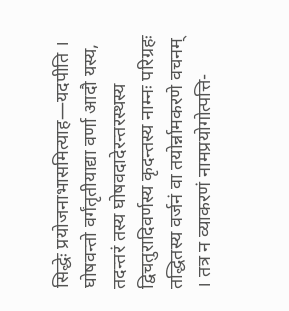सिद्धेः प्रयोजनाभासमित्याह—यदपीति । घोषवन्तो वर्गंतृतीयाद्या वर्णा आदौ यस्य, तदन्तरं तस्य घोषवदादेरन्तरस्थस्य द्विचतुरादिवर्णस्य कृदन्तस्य नाम्नः परिग्रहः तद्धितस्य वर्जनं वा तयोर्न्नामकरणे वचनम् । तत्र न व्याकरणं नामप्रयोगोत्पत्ति-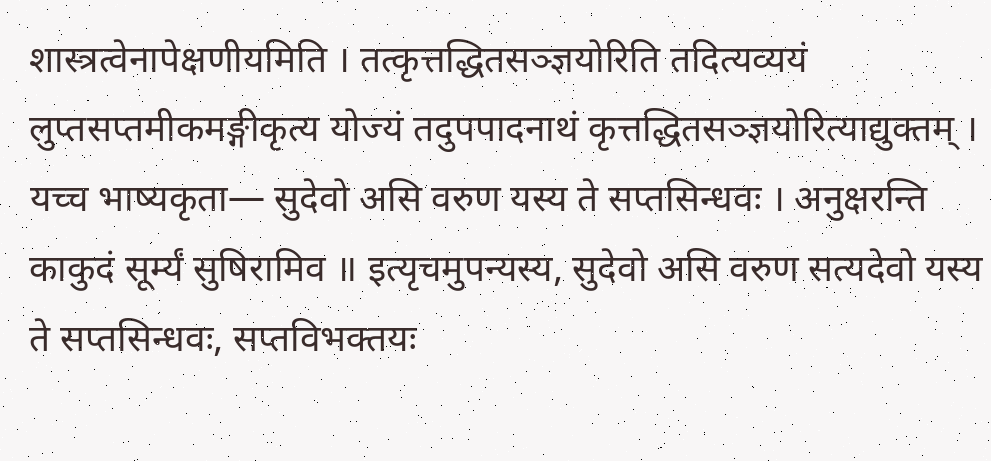शास्त्रत्वेनापेक्षणीयमिति । तत्कृत्तद्धितसञ्ज्ञयोरिति तदित्यव्ययं लुप्तसप्तमीकमङ्गीकृत्य योज्यं तदुपपादनाथं कृत्तद्धितसञ्ज्ञयोरित्याद्युक्तम् । यच्च भाष्यकृता— सुदेवो असि वरुण यस्य ते सप्तसिन्धवः । अनुक्षरन्ति काकुदं सूर्म्यं सुषिरामिव ॥ इत्यृचमुपन्यस्य, सुदेवो असि वरुण सत्यदेवो यस्य ते सप्तसिन्धवः, सप्तविभक्तयः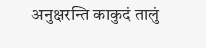अनुक्षरन्ति काकुदं तालुं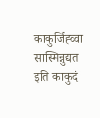काकुर्जिह्व्वा सास्मिन्नुद्यत इति काकुदं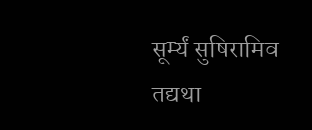सूर्म्यं सुषिरामिव तद्यथा